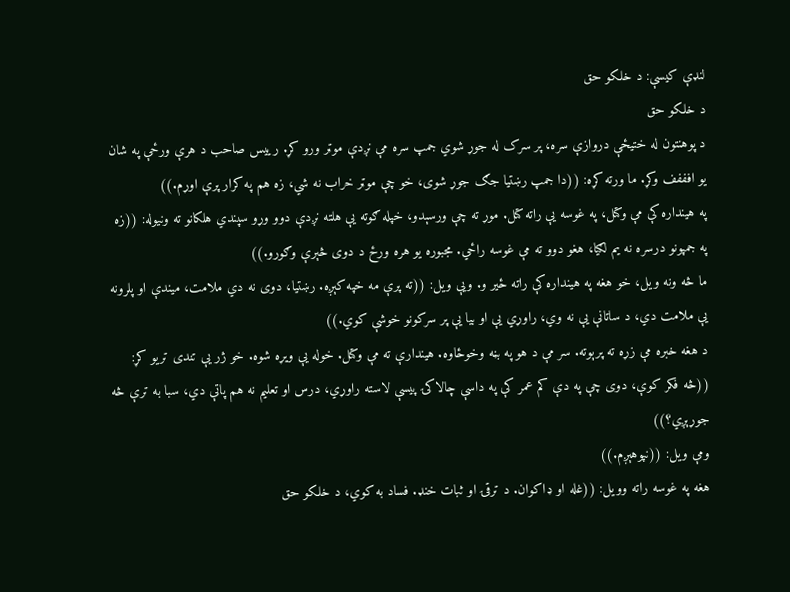لنډې کيسې: د خلکو حق
د خلکو حق
د پوهنتون له ختیځې دروازې سره، پر سرک له جوړ شوي جمپ سره مې نږدې موټر ورو کړ. رییس صاحب د هرې ورځې په شان یو افففف وکړ. ما ورته کړه: ((دا جمپ رښتیا جګ جوړ شوی، خو چې موټر خراب نه شي، زه هم په کرار پرې اوړم.))
په هینداره کې مې وکتل، په غوسه یې راته کتل. موړ ته چې ورسېدو، خپله ګوته یې هلته نږدې دوو وړو سپندي هلکانو ته ونیوله: ((زه په جمپونو درسره نه یم لګیا، هغو دوو ته مې غوسه راځي. مجبوره یو هره ورځ د دوی څېرې وګورو.))
ما څه ونه ویل، خو هغه په هینداره کې راته ځیر و. ویې ویل: ((ته پرې مه خپه کېږه. رښتيا، دوی نه دي ملامت، میندې او پلرونه یې ملامت دي، د ساتانې یې نه وي، راوړي یې او بیا یې پر سرکونو خوشې کوي.))
د هغه خبره مې زړه ته پرېوته. سر مې د هو په بڼه وخوځاوه. هیندارې ته مې وکتل. خوله یې ویړه شوه. خو ژر یې تندی تریو کړ: ((څه فکر کوې، دوی چې په دې کم عمر کې په داسې چالاکۍ پيسې لاسته راوړي، درس او تعلیم نه هم پاتې دي، سبا به ترې څه جوړېږي؟))
ومې ویل: ((نپوهېږم.))
هغه په غوسه راته وویل: ((غله او ډاکوان. د ترقۍ او ثبات خنډ. فساد به کوي، د خلکو حق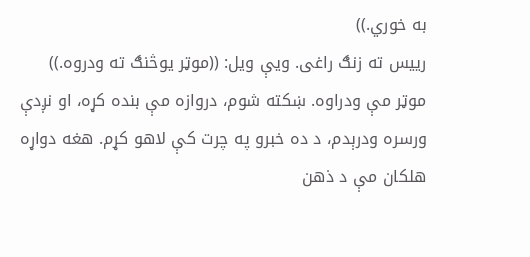به خوري.))
رییس ته زنګ راغی. ویې ویل: ((موټر یوڅنګ ته ودروه.))
موټر مې ودراوه. ښکته شوم، دروازه مې بنده کړه، او نږدې ورسره ودرېدم، د ده خبرو په چرت کې لاهو کړم. هغه دواړه هلکان مې د ذهن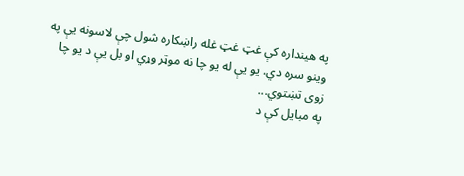په هینداره کې غټ غټ غله راښکاره شول چې لاسونه یې په وینو سره دي. یو یې له يو چا نه موټر وړي او بل یې د یو چا زوی تښتوي...
په مبایل کې د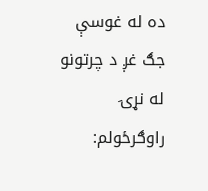ده له غوسې جګ غږ د چرتونو له نړۍ راوګرځولم: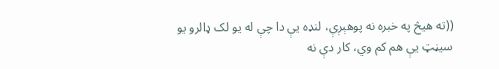((ته هیڅ په خبره نه پوهېږې، لنډه يې دا چې له یو لک ډالرو یو سیڼټ یې هم کم وي، کار دې نه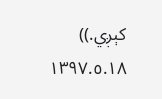کېږي.))
١٣٩٧.٥.١٨